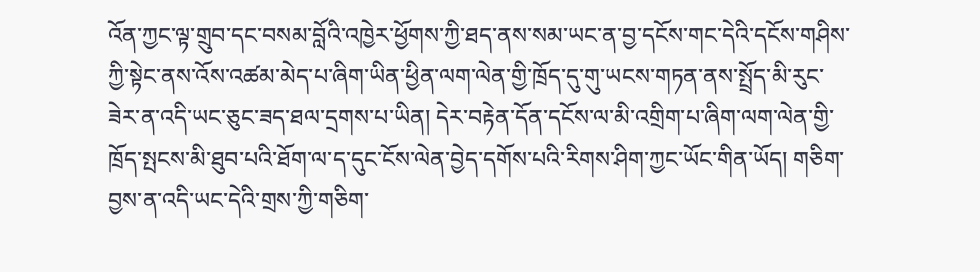འོན་ཀྱང་ལྟ་གྲུབ་དང་བསམ་བློའི་འཁྱེར་ཕྱོགས་ཀྱི་ཐད་ནས་སམ་ཡང་ན་བྱ་དངོས་གང་དེའི་དངོས་གཤིས་ཀྱི་སྟེང་ནས་འོས་འཚམ་མེད་པ་ཞིག་ཡིན་ཕྱིན་ལག་ལེན་གྱི་ཁྲོད་དུ་གུ་ཡངས་གཏན་ནས་སྤྲོད་མི་རུང་ཟེར་ན་འདི་ཡང་ཅུང་ཟད་ཐལ་དྲགས་པ་ཡིན། དེར་བརྟེན་དོན་དངོས་ལ་མི་འགྲིག་པ་ཞིག་ལག་ལེན་གྱི་ཁྲོད་སྤངས་མི་ཐུབ་པའི་ཐོག་ལ་ད་དུང་ངོས་ལེན་བྱེད་དགོས་པའི་རིགས་ཤིག་ཀྱང་ཡོང་གིན་ཡོད། གཅིག་བྱས་ན་འདི་ཡང་དེའི་གྲས་ཀྱི་གཅིག་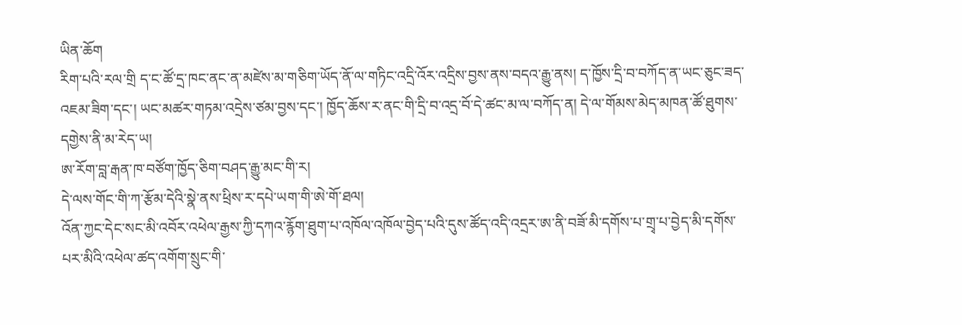ཡིན་ཆོག
རིག་པའི་རལ་གྲི ད་ང་ཚོ་དྲ་ཁང་ནང་ན་མཛེས་མ་གཅིག་ཡོད་ནོ་ལ་གཏིང་འདྲི་འོར་འདྲིས་བྱས་ནས་བདའ་རྒྱུ་ནས། ད་ཁྱོས་དྲི་བ་བཀོད་ན་ཡང་ཅུང་ཟད་འཇམ་ཟིག་དང་། ཡང་མཚར་གཏམ་འདྲེས་ཙམ་བྱས་དང་། ཁྱོད་ཆོས་ར་ནང་གི་དྲི་བ་འདྲ་བོ་དེ་ཚང་མ་ལ་བཀོད་ན། དེ་ལ་གོམས་མེད་མཁན་ཚོ་ཐུགས་དགྱེས་ནི་མ་རེད་ཡ།
ཨ་རོག་བླ་རྒན་ཁ་བཙོག་ཁྱོད་ཅིག་བཤད་རྒྱུ་མང་གི་ར།
དེ་ལས་གོང་གི་ཀ་རྩོམ་དེའི་སྣེ་ནས་ཕྲིས་ར་དཔེ་ཡག་གི་ཨེ་གོ་ཐལ།
འོན་ཀྱང་དེང་སང་མི་འབོར་འཕེལ་རྒྱས་ཀྱི་དཀའ་རྙོག་ཐུག་པ་འཁོལ་འཁོལ་བྱེད་པའི་དུས་ཚོད་འདི་འདྲར་ཨ་ནི་བཟོ་མི་དགོས་པ་གྲྭ་པ་བྱེད་མི་དགོས་པར་མིའི་འཕེལ་ཚད་འགོག་སྲུང་གི་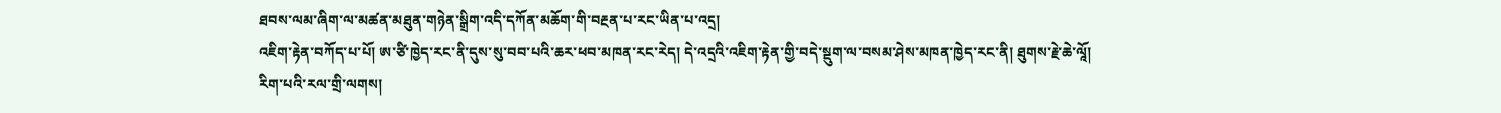ཐབས་ལམ་ཞིག་ལ་མཚན་མཐུན་གཉེན་སྒྲིག་འདི་དཀོན་མཆོག་གི་བརྔན་པ་རང་ཡིན་པ་འདྲ།
འཇིག་རྟེན་བཀོད་པ་པོ། ཨ་ཙི་ཁྱེད་རང་ནི་དུས་སུ་བབ་པའི་ཆར་ཕབ་མཁན་རང་རེད། དེ་འདྲའི་འཇིག་རྟེན་གྱི་བདེ་སྡུག་ལ་བསམ་ཤེས་མཁན་ཁྱེད་རང་ནི། ཐུགས་རྗེ་ཆེ་ལཱོ།
རིག་པའི་རལ་གྲི་ལགས།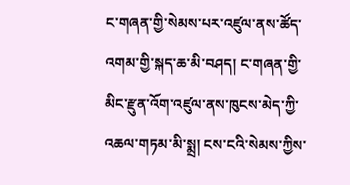ང་གཞན་གྱི་སེམས་པར་འཛུལ་ནས་ཚོད་འགམ་གྱི་སྐད་ཆ་མི་བཤད། ང་གཞན་གྱི་མིང་རྫུན་འོག་འཛུལ་ནས་ཁུངས་མེད་ཀྱི་འཆལ་གཏམ་མི་སྨྲ། ངས་ངའི་སེམས་ཀྱིས་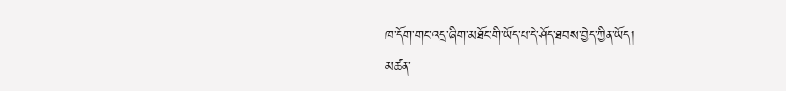ཁ་དོག་གང་འདྲ་ཞིག་མཐོང་གི་ཡོད་པ་དེ་ཤོད་ཐབས་བྱེད་ཀྱིན་ཡོད།
མཚན་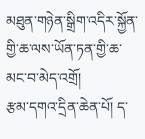མཐུན་གཉེན་སྒྲིག་འདིར་སྐྱོན་གྱི་ཆ་ལས་ཡོན་ཏན་གྱི་ཆ་མང་བ་མེད་འགྲོ།
རྩམ་དགའ་དྲིན་ཆེན་པོ། ད་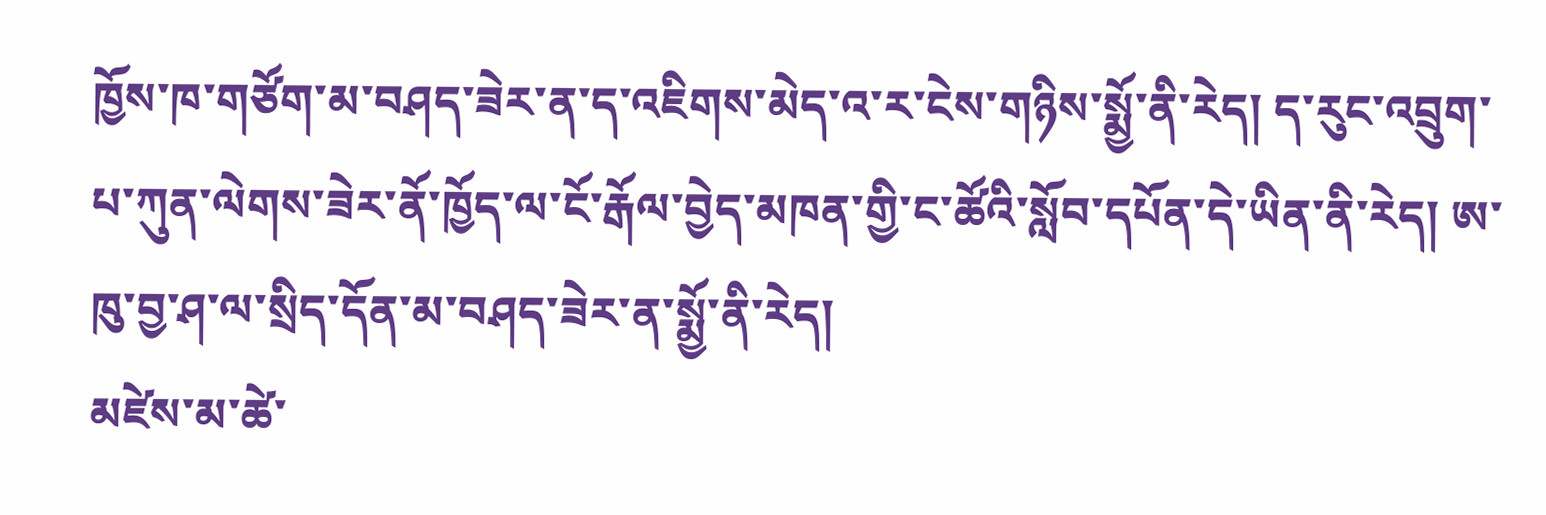ཁྱོས་ཁ་གཙོག་མ་བཤད་ཟེར་ན་ད་འཇིགས་མེད་འ་ར་ངེས་གཉིས་སྨྱོ་ནི་རེད། ད་རུང་འབྲུག་པ་ཀུན་ལེགས་ཟེར་ནོ་ཁྱོད་ལ་ངོ་རྒོལ་བྱེད་མཁན་གྱི་ང་ཚོའི་སློབ་དཔོན་དེ་ཡིན་ནི་རེད། ཨ་ཁུ་བྱ་ཤ་ལ་སྲིད་དོན་མ་བཤད་ཟེར་ན་སྨྱོ་ནི་རེད།
མཛེས་མ་ཚེ་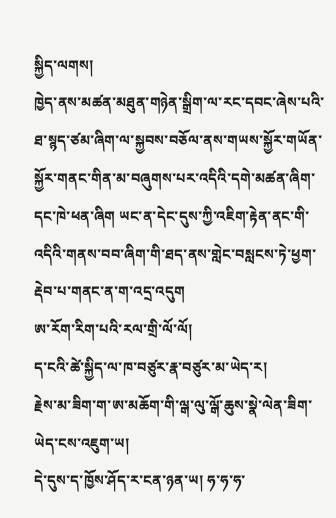སྐྱིད་ལགས།
ཁྱེད་ནས་མཚན་མཐུན་གཉེན་སྒྲིག་ལ་རང་དབང་ཞེས་པའི་ཐ་སྙད་ཙམ་ཞིག་ལ་སྐྱབས་བཅོལ་ནས་གཡས་སྐྱོར་གཡོན་སྐྱོར་གནང་གིན་མ་བཞུགས་པར་འདིའི་དགེ་མཚན་ཞིག་དང་ཁེ་ཕན་ཞིག ཡང་ན་དེང་དུས་ཀྱི་འཇིག་རྟེན་ནང་གི་འདིའི་གནས་བབ་ཞིག་གི་ཐད་ནས་གླེང་བསླངས་ཏེ་ཕྱག་རྡེབ་པ་གནང་ན་ག་འདྲ་འདུག
ཨ་རོག་རིག་པའི་རལ་གྲི་ལོ་ལོ།
ད་ངའི་ཚེ་སྐྱིད་ལ་ཁ་བཙུར་རྣ་བཙུར་མ་ཡེད་ར།
རྗེས་མ་ཟིག་ག་ཨ་མཆོག་གི་ལྒ་ལུ་ལྒོ་ཆུས་སྣེ་ལེན་ཟིག་ཡེད་ངས་འཇུག་ཡ།
དེ་དུས་ད་ཁྱོས་ཤོད་ར་ངན་ཉན་ཡ། ཧ་ཧ་ཧ་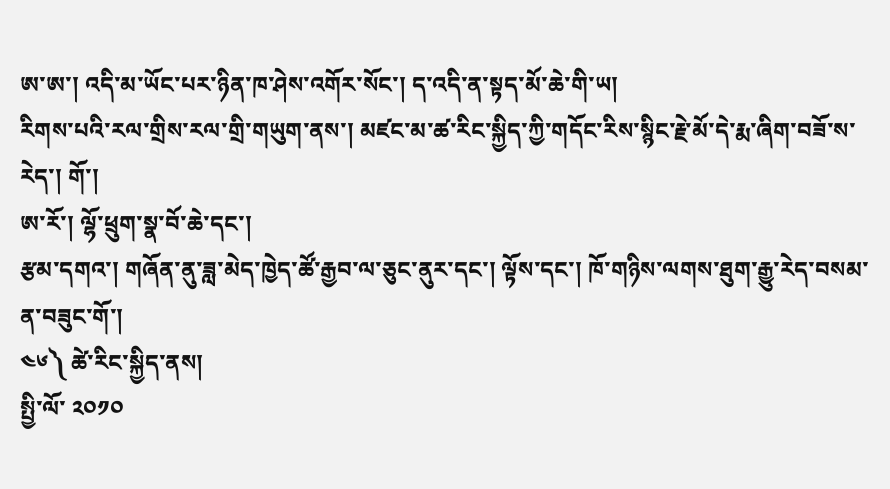ཨ་ཨ་། འདི་མ་ཡོང་པར་ཉིན་ཁ་ཤེས་འགོར་སོང་། ད་འདི་ན་སྟད་མོ་ཆེ་གི་ཡ།
རིགས་པའི་རལ་གྲིས་རལ་གྲི་གཡུག་ནས་། མཛང་མ་ཚ་རིང་སྐྱིད་ཀྱི་གདོང་རིས་སྙིང་རྗེ་མོ་དེ་རྨ་ཞིག་བཟོ་ས་རེད་། གོ་།
ཨ་རོ་། ལྷོ་ཕྲུག་སྣ་བོ་ཆེ་དང་།
རྩམ་དགའ་། གཞོན་ནུ་ཟླ་མེད་ཁྱེད་ཚོ་རྒྱབ་ལ་ཅུང་ནུར་དང་། ལྟོས་དང་། ཁོ་གཉིས་ལགས་ཐུག་རྒྱུ་རེད་བསམ་ན་བཟུང་གོ་།
༤༦༽ ཚེ་རིང་སྐྱིད་ནས།
སྤྱི་ལོ་ ༢༠༡༠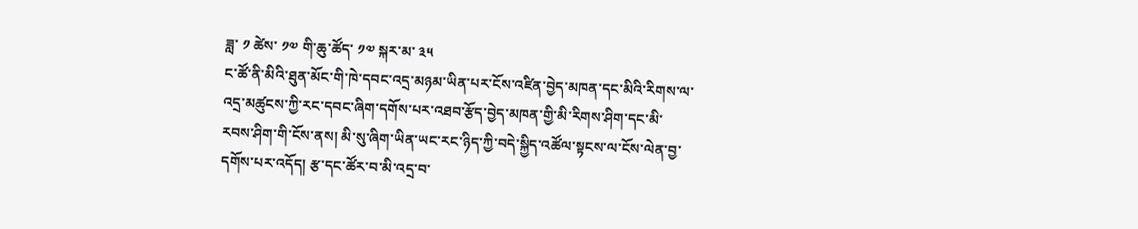ཟླ་ ༡ ཚེས་ ༡༧ གི་ཆུ་ཚོད་ ༡༧ སྐར་མ་ ༣༥
ང་ཚོ་ནི་མིའི་ཐུན་མོང་གི་ཁེ་དབང་འདྲ་མཉམ་ཡིན་པར་ངོས་འཛིན་བྱེད་མཁན་དང་མིའི་རིགས་ལ་འདྲ་མཚུངས་ཀྱི་རང་དབང་ཞིག་དགོས་པར་འཐབ་རྩོད་བྱེད་མཁན་གྱི་མི་རིགས་ཤིག་དང་མི་རབས་ཤིག་གི་ངོས་ནས། མི་སུ་ཞིག་ཡིན་ཡང་རང་ཉིད་ཀྱི་བདེ་སྐྱིད་འཚོལ་སྟངས་ལ་ངོས་ལེན་བྱ་དགོས་པར་འདོད། རྩ་དང་ཚོར་བ་མི་འདྲ་བ་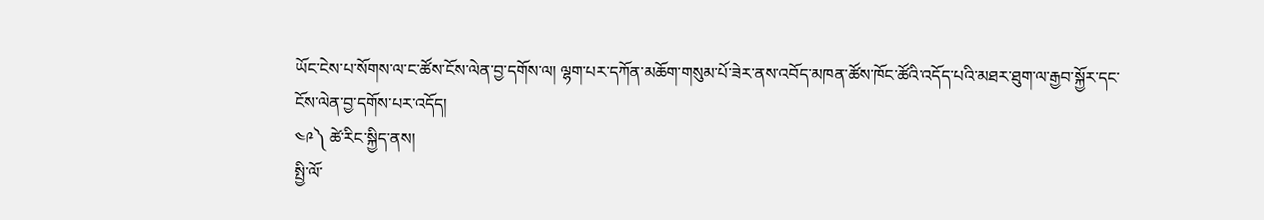ཡོང་ངེས་པ་སོགས་ལ་ང་ཚོས་ངོས་ལེན་བྱ་དགོས་ལ། ལྷག་པར་དཀོན་མཆོག་གསུམ་པོ་ཟེར་ནས་འབོད་མཁན་ཚོས་ཁོང་ཚོའི་འདོད་པའི་མཐར་ཐུག་ལ་རྒྱབ་སྐྱོར་དང་ངོས་ལེན་བྱ་དགོས་པར་འདོད།
༤༩༽ ཚེ་རིང་སྐྱིད་ནས།
སྤྱི་ལོ་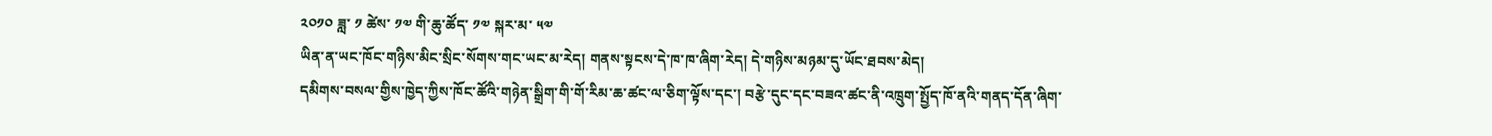༢༠༡༠ ཟླ་ ༡ ཚེས་ ༡༧ གི་ཆུ་ཚོད་ ༡༧ སྐར་མ་ ༥༧
ཡིན་ན་ཡང་ཁོང་གཉིས་མིང་སྲིང་སོགས་གང་ཡང་མ་རེད། གནས་སྟངས་དེ་ཁ་ཁ་ཞིག་རེད། དེ་གཉིས་མཉམ་དུ་ཡོང་ཐབས་མེད།
དམིགས་བསལ་གྱིས་ཁྱེད་ཀྱིས་ཁོང་ཚོའི་གཉེན་སྒྲིག་གི་གོ་རིམ་ཆ་ཚང་ལ་ཅིག་ལྟོས་དང་། བརྩེ་དུང་དང་བཟའ་ཚང་ནི་འཁྲུག་སྤྱོད་ཁོ་ནའི་གནད་དོན་ཞིག་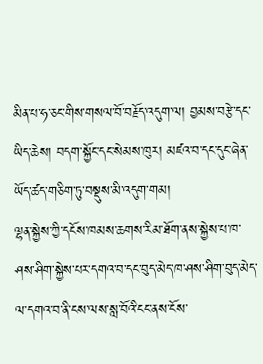མིན་པ་ཧ་ཅང་གིས་གསལ་བོ་བརྗོད་འདུག་ལ། བྱམས་བརྩེ་དང་ཡིད་ཆེས། བདག་སྐྱོང་དང་སེམས་ཁུར། མཛའ་བ་དང་དུང་ཞེན་ཡོད་ཚད་གཅིག་ཏུ་བསྡུས་མི་འདུག་གམ།
ལྷན་སྐྱེས་ཀྱི་དངོས་ཁམས་ཆགས་རིམ་ཐོག་ནས་སྐྱེས་པ་ཁ་ཤས་ཤིག་སྐྱེས་པར་དགའ་བ་དང་བུད་མེད་ཁ་ཤས་ཤིག་བུད་མེད་ལ་དགའ་བ་ནི་ངས་ལས་སླ་བོའི་ངང་ནས་ངོས་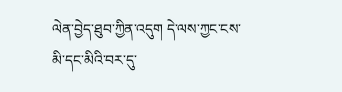ལེན་བྱེད་ཐུབ་ཀྱིན་འདུག དེ་ལས་ཀྱང་ངས་མི་དང་མིའི་བར་དུ་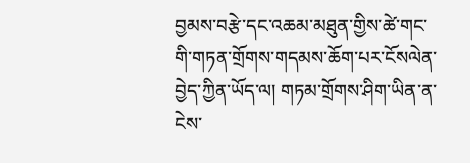བྱམས་བརྩེ་དང་འཆམ་མཐུན་གྱིས་ཚེ་གང་གི་གཏན་གྲོགས་གདམས་ཆོག་པར་ངོསལེན་བྱེད་ཀྱིན་ཡོད་ལ། གཏམ་གྲོགས་ཤིག་ཡིན་ན་ངེས་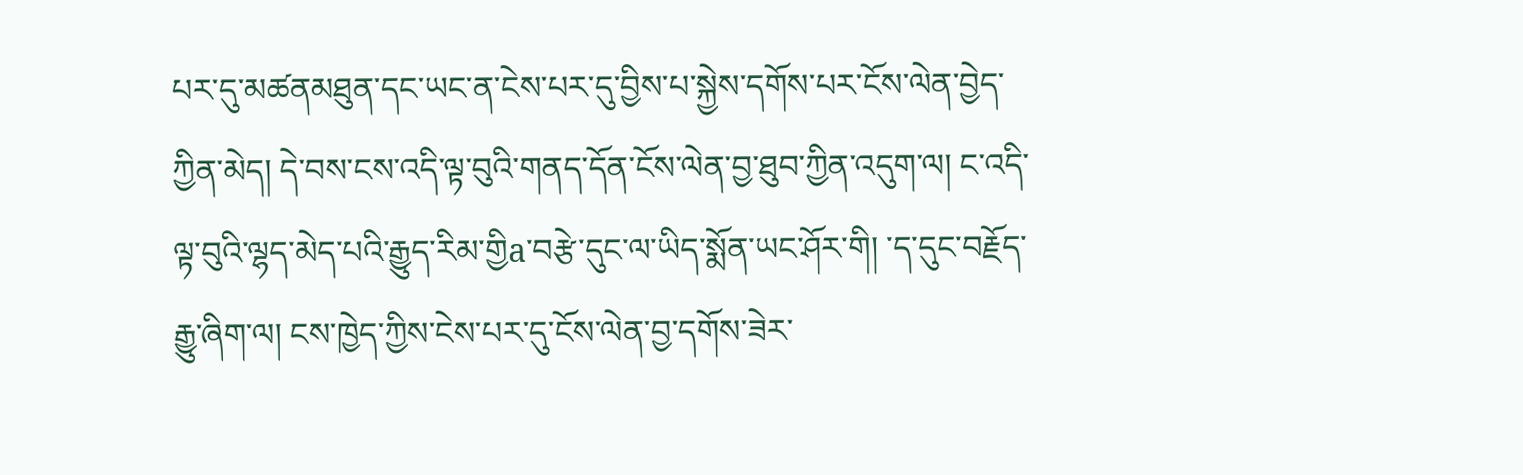པར་དུ་མཚནམཐུན་དང་ཡང་ན་ངེས་པར་དུ་བྱིས་པ་སྐྱེས་དགོས་པར་ངོས་ལེན་བྱེད་ཀྱིན་མེད། དེ་བས་ངས་འདི་ལྟ་བུའི་གནད་དོན་ངོས་ལེན་བྱ་ཐུབ་ཀྱིན་འདུག་ལ། ང་འདི་ལྟ་བུའི་ལྷད་མེད་པའི་རྒྱུད་རིམ་གྱིa་བརྩེ་དུང་ལ་ཡིད་སྨོན་ཡང་ཤོར་གི། ་ད་དུང་བརྗོད་རྒྱུ་ཞིག་ལ། ངས་ཁྱེད་ཀྱིས་ངེས་པར་དུ་ངོས་ལེན་བྱ་དགོས་ཟེར་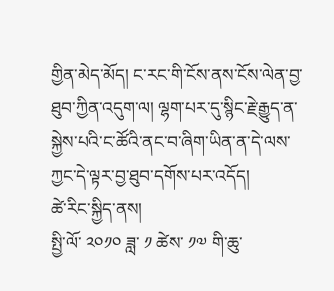གྱིན་མེད་མོད། ང་རང་གི་ངོས་ནས་ངོས་ལེན་བྱ་ཐུབ་ཀྱིན་འདུག་ལ། ལྷག་པར་དུ་སྙིང་རྗེ་རྒྱུད་ན་སྐྱེས་པའི་ང་ཚོའི་ནང་བ་ཞིག་ཡིན་ན་དེ་ལས་ཀྱང་དེ་ལྟར་བྱ་ཐུབ་དགོས་པར་འདོད།
ཚེ་རིང་སྐྱིད་ནས།
སྤྱི་ལོ་ ༢༠༡༠ ཟླ་ ༡ ཚེས་ ༡༧ གི་ཆུ་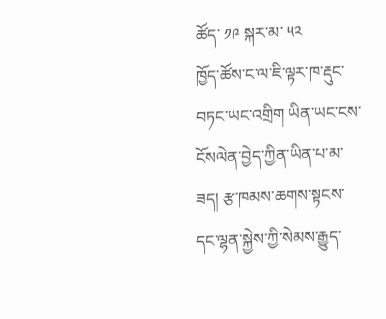ཚོད་ ༡༩ སྐར་མ་ ༥༢
ཁྱོད་ཚོས་ང་ལ་ཇི་ལྟར་ཁ་རྡུང་བཏང་ཡང་འགྲིག ཡིན་ཡང་ངས་ངོསལེན་བྱེད་ཀྱིན་ཡིན་པ་མ་ཟད། རྩ་ཁམས་ཆགས་སྟངས་དང་ལྷན་སྐྱེས་ཀྱི་སེམས་རྒྱུད་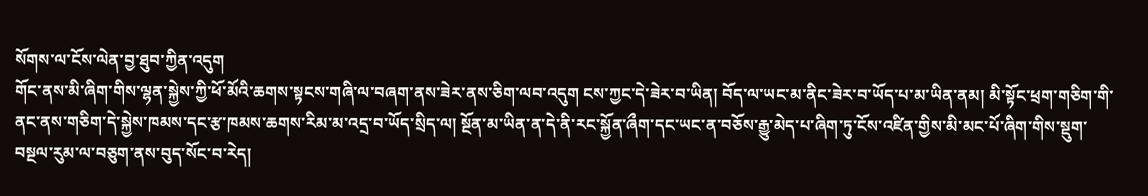སོགས་ལ་ངོས་ལེན་བྱ་ཐུབ་ཀྱིན་འདུག
གོང་ནས་མི་ཞིག་གིས་ལྷན་སྐྱེས་ཀྱི་ཕོ་མོའི་ཆགས་སྟངས་གཞི་ལ་བཞག་ནས་ཟེར་ནས་ཅིག་ལབ་འདུག ངས་ཀྱང་དེ་ཟེར་བ་ཡིན། བོད་ལ་ཡང་མ་ནིང་ཟེར་བ་ཡོད་པ་མ་ཡིན་ནམ། མི་སྟོང་ཕྲག་གཅིག་གི་ནང་ནས་གཅིག་དེ་སྐྱེས་ཁམས་དང་རྩ་ཁམས་ཆགས་རིམ་མ་འདྲ་བ་ཡོད་སྲིད་ལ། སྔོན་མ་ཡིན་ན་དེ་ནི་རང་སྐྱོན་ཞྀག་དང་ཡང་ན་བཅོས་རྒྱུ་མེད་པ་ཞིག་ཏུ་ངོས་འཛིན་གྱིས་མི་མང་པོ་ཞིག་གིས་སྡུག་བསྔལ་རུམ་ལ་བཅུག་ནས་བུད་སོང་བ་རེད།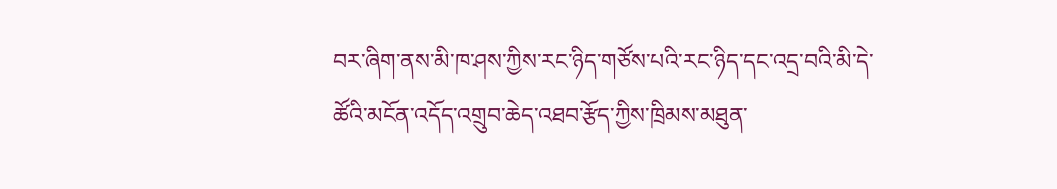བར་ཞིག་ནས་མི་ཁ་ཤས་ཀྱིས་རང་ཉིད་གཙོས་པའི་རང་ཉིད་དང་འདྲ་བའི་མི་དེ་ཚོའི་མངོན་འདོད་འགྲུབ་ཆེད་འཐབ་རྩོད་ཀྱིས་ཁྲིམས་མཐུན་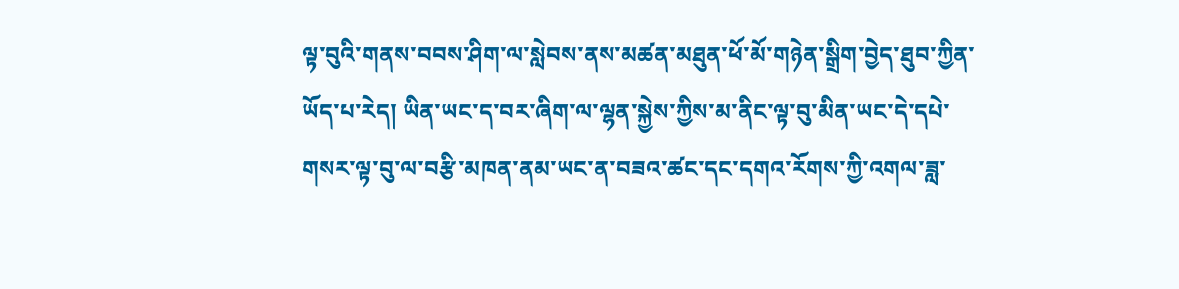ལྟ་བུའི་གནས་བབས་ཤིག་ལ་སླེབས་ནས་མཚན་མཐུན་ཕོ་མོ་གཉེན་སྒྲིག་བྱེད་ཐུབ་ཀྱིན་ཡོད་པ་རེད། ཡིན་ཡང་ད་བར་ཞིག་ལ་ལྷན་སྐྱེས་ཀྱིས་མ་ནིང་ལྟ་བུ་མིན་ཡང་དེ་དཔེ་གསར་ལྟ་བུ་ལ་བརྩི་མཁན་ནམ་ཡང་ན་བཟའ་ཚང་དང་དགའ་རོགས་ཀྱི་འགལ་ཟླ་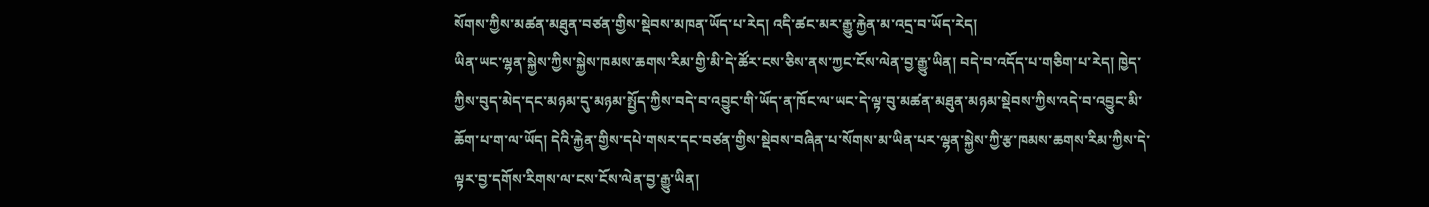སོགས་ཀྱིས་མཚན་མཐུན་བཙན་གྱིས་སྡེབས་མཁན་ཡོད་པ་རེད། འདི་ཚང་མར་རྒྱུ་རྐྱེན་མ་འདྲ་བ་ཡོད་རེད།
ཡིན་ཡང་ལྷན་སྐྱེས་ཀྱིས་སྐྱེས་ཁམས་ཆགས་རིམ་གྱི་མི་དེ་ཚོར་ངས་ཅིས་ནས་ཀྱང་ངོས་ལེན་བྱ་རྒྱུ་ཡིན། བདེ་བ་འདོད་པ་གཅིག་པ་རེད། ཁྱེད་ཀྱིས་བུད་མེད་དང་མཉམ་དུ་མཉམ་སྤྱོད་ཀྱིས་བདེ་བ་འབྱུང་གི་ཡོད་ན་ཁོང་ལ་ཡང་དེ་ལྟ་བུ་མཚན་མཐུན་མཉམ་སྡེབས་ཀྱིས་འདེ་བ་འབྱུང་མི་ཆོག་པ་ག་ལ་ཡོད། དེའི་རྐྱེན་གྱིས་དཔེ་གསར་དང་བཙན་གྱིས་སྡེབས་བཞིན་པ་སོགས་མ་ཡིན་པར་ལྷན་སྐྱེས་ཀྱི་རྩ་ཁམས་ཆགས་རིམ་ཀྱིས་དེ་ལྟར་བྱ་དགོས་རིགས་ལ་ངས་ངོས་ལེན་བྱ་རྒྱུ་ཡིན།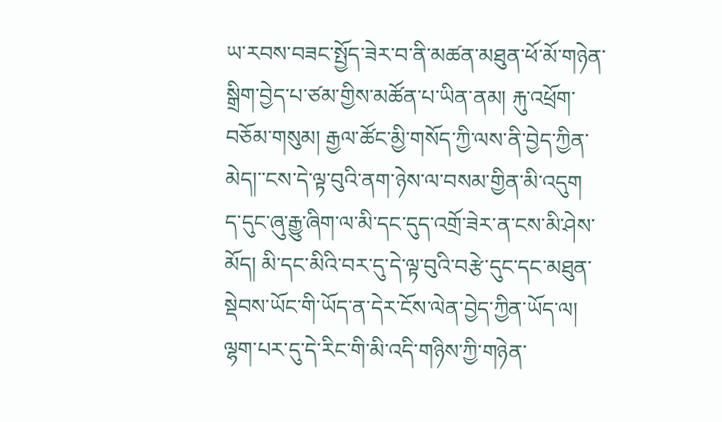ཡ་རབས་བཟང་སྤྱོད་ཟེར་བ་ནི་མཚན་མཐུན་ཕོ་མོ་གཉེན་སྒྲིག་བྱེད་པ་ཙམ་གྱིས་མཚོན་པ་ཡིན་ནམ། རྐུ་འཕྲོག་བཅོམ་གསུམ། རྒྱལ་ཚོང་མྱི་གསོད་ཀྱི་ལས་ནི་བྱེད་ཀྱིན་མེད།་་ངས་དེ་ལྟ་བུའི་ནག་ཉེས་ལ་བསམ་གྱིན་མི་འདུག
ད་དུང་ཞུ་རྒྱུ་ཞིག་ལ་མི་དང་དུད་འགྲོ་ཟེར་ན་ངས་མི་ཤེས་མོད། མི་དང་མིའི་བར་དུ་དེ་ལྟ་བུའི་བརྩེ་དུང་དང་མཐུན་སྡེབས་ཡོང་གི་ཡོད་ན་དེར་ངོས་ལེན་བྱེད་ཀྱིན་ཡོད་ལ། ལྷག་པར་དུ་དེ་རིང་གི་མི་འདི་གཉིས་ཀྱི་གཉེན་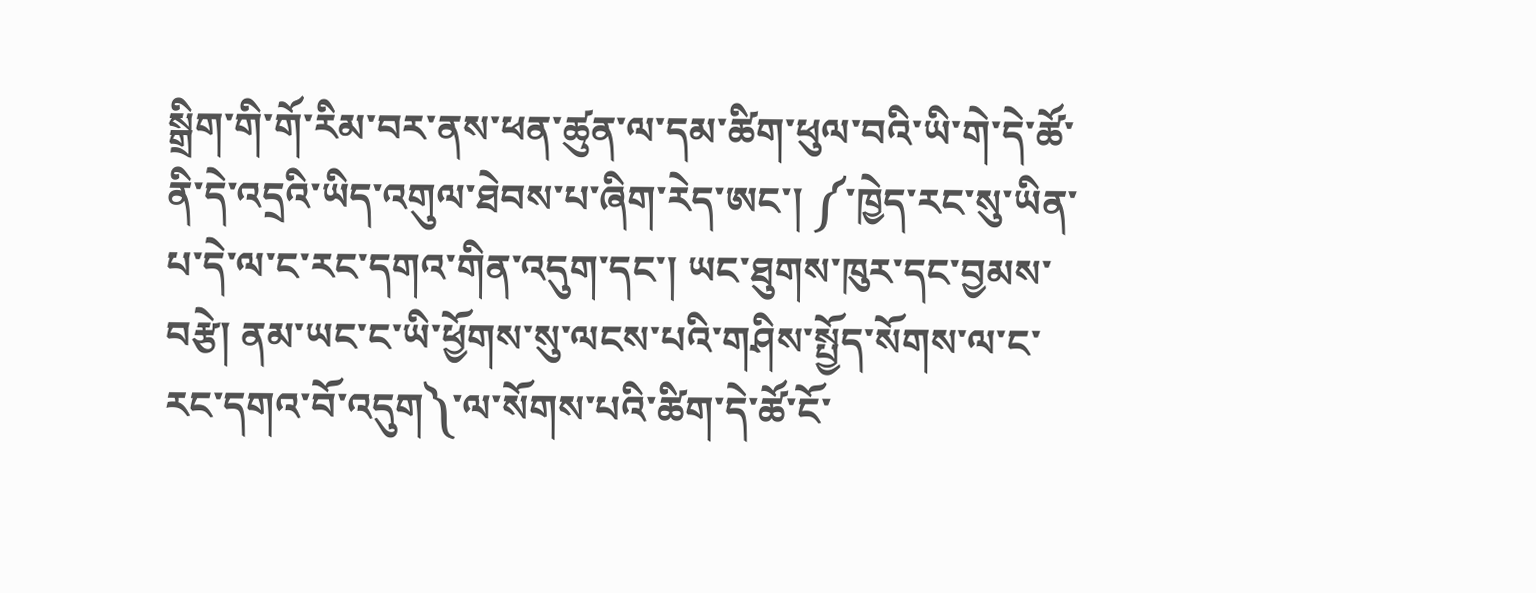སྒྲིག་གི་གོ་རིམ་བར་ནས་ཕན་ཚུན་ལ་དམ་ཚིག་ཕུལ་བའི་ཡི་གེ་དེ་ཚོ་ནི་དེ་འདྲའི་ཡིད་འགུལ་ཐེབས་པ་ཞིག་རེད་ཨང་། ༼་ཁྱེད་རང་སུ་ཡིན་པ་དེ་ལ་ང་རང་དགའ་གིན་འདུག་དང་། ཡང་ཐུགས་ཁུར་དང་བྱམས་བརྩེ། ནམ་ཡང་ང་ཡི་ཕྱོགས་སུ་ལངས་པའི་གཤིས་སྤྱོད་སོགས་ལ་ང་རང་དགའ་བོ་འདུག༽་ལ་སོགས་པའི་ཚིག་དེ་ཚོ་ངོ་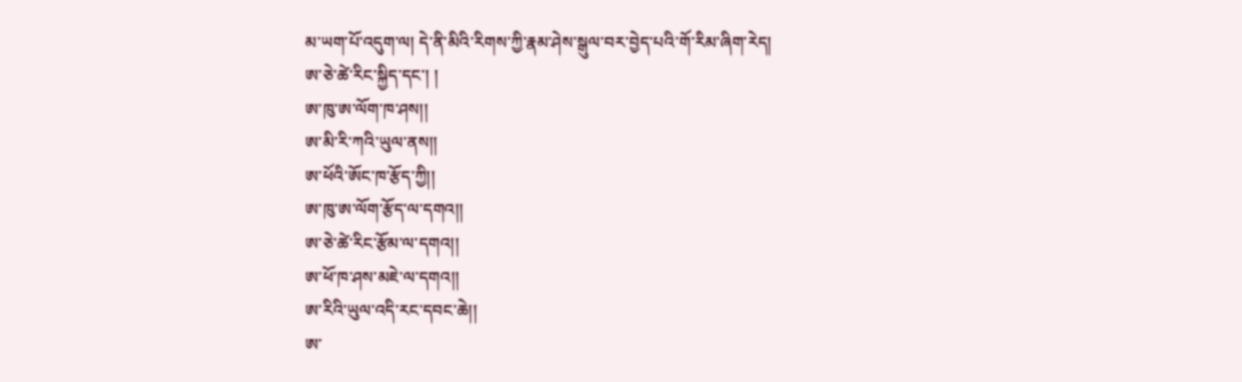མ་ཡག་པོ་འདུག་ལ། དེ་ནི་མིའི་རིགས་ཀྱི་རྣམ་ཤེས་སྒུལ་བར་བྱེད་པའི་གོ་རིམ་ཞིག་རེད།
ཨ་ཅེ་ཚེ་རིང་སྐྱིད་དང་། །
ཨ་ཁུ་ཨ་ལོག་ཁ་ཤས།།
ཨ་མི་རི་ཀའི་ཡུལ་ནས།།
ཨ་ཕོའི་ཨོང་ཁ་རྩོད་ཀྱི།།
ཨ་ཁུ་ཨ་ལོག་རྩོད་ལ་དགའ།།
ཨ་ཅེ་ཚེ་རིང་རྩོམ་ལ་དགའ།།
ཨ་ཕོ་ཁ་ཤས་མཇེ་ལ་དགའ།།
ཨ་རིའི་ཡུལ་འདི་རང་དབང་ཆེ།།
ཨ་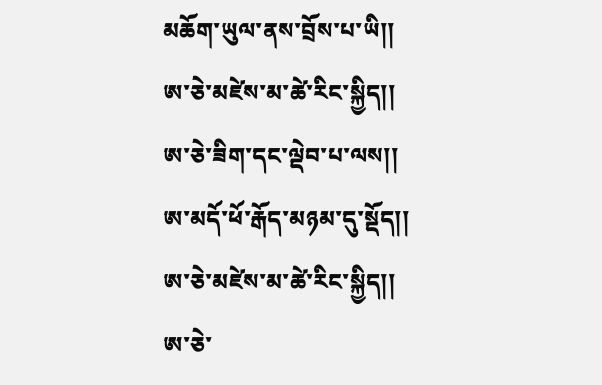མཆོག་ཡུལ་ནས་བྲོས་པ་ཡི།།
ཨ་ཅེ་མཛེས་མ་ཚེ་རིང་སྐྱིད།།
ཨ་ཅེ་ཟིག་དང་ལྡེབ་པ་ལས།།
ཨ་མདོ་ཕོ་རྒོད་མཉམ་དུ་སྡོད།།
ཨ་ཅེ་མཛེས་མ་ཚེ་རིང་སྐྱིད།།
ཨ་ཅེ་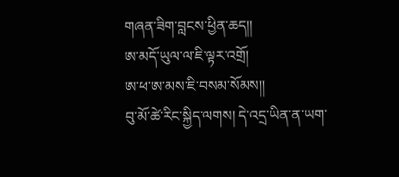གཞན་ཟིག་བླངས་ཕྱིན་ཆད།།
ཨ་མདོ་ཡུལ་ལ་ཇི་ལྟར་འགྲོ།
ཨ་ཕ་ཨ་མས་ཇི་བསམ་སོམས།།
བུ་མོ་ཚེ་རིང་སྐྱིད་ལགས། དེ་འདྲ་ཡིན་ན་ཡག་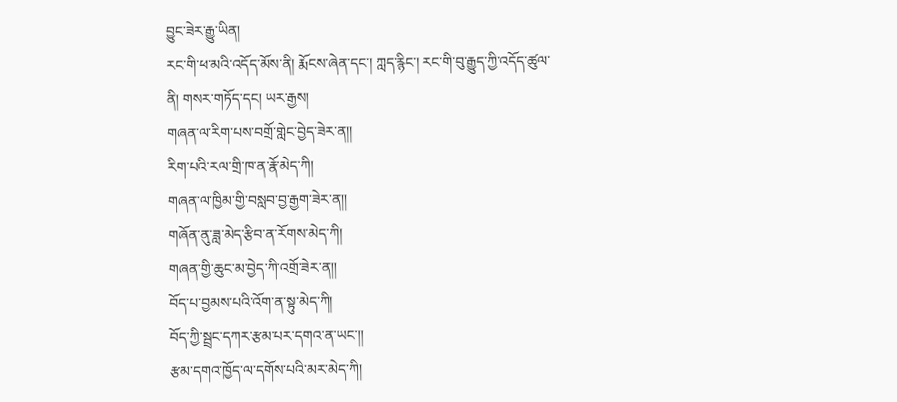བྱུང་ཟེར་རྒྱུ་ཡིན།
རང་གི་ཕ་མའི་འདོད་མོས་ནི། རྨོངས་ཞེན་དང་། ཀླད་རྙིང་། རང་གི་བུ་རྒྱུད་ཀྱི་འདོད་ཚུལ་ནི། གསར་གཏོད་དང། ཡར་རྒྱས།
གཞན་ལ་རིག་པས་བགྲོ་གླེང་བྱེད་ཟེར་ན།།
རིག་པའི་རལ་གྲི་ཁ་ན་རྣོ་མེད་ཀི།
གཞན་ལ་ཁྱིམ་གྱི་བསླབ་བྱ་རྒྱག་ཟེར་ན།།
གཞོན་ནུ་ཟླ་མེད་རྩིབ་ན་རོགས་མེད་ཀི།
གཞན་གྱི་ཆུང་མ་བྱེད་ཀི་འགྲོ་ཟེར་ན།།
བོད་པ་བྱམས་པའི་འོག་ན་སྟུ་མེད་ཀི།
བོད་ཀྱི་སྦྲང་དཀར་རྩམ་པར་དགའ་ན་ཡང་།།
རྩམ་དགའ་ཁྱོད་ལ་དགོས་པའི་མར་མེད་ཀི།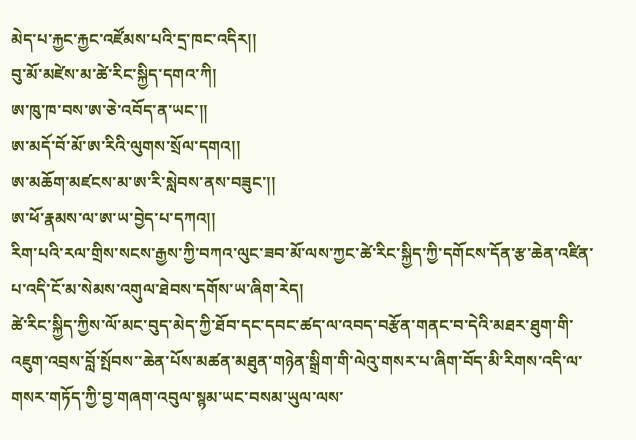མེད་པ་རྐྱང་རྐྱང་འཛོམས་པའི་དྲ་ཁང་འདིར།།
བུ་མོ་མཛེས་མ་ཚེ་རིང་སྐྱིད་དགའ་ཀི།
ཨ་ཁུ་ཁ་བས་ཨ་ཅེ་འབོད་ན་ཡང་།།
ཨ་མདོ་བོ་མོ་ཨ་རིའི་ལུགས་སྲོལ་དགའ།།
ཨ་མཆོག་མཛངས་མ་ཨ་རི་སླེབས་ནས་བཟུང་།།
ཨ་ཕོ་རྣམས་ལ་ཨ་ཡ་བྱེད་པ་དཀའ།།
རིག་པའི་རལ་གྲིས་སངས་རྒྱས་ཀྱི་བཀའ་ལུང་ཟབ་མོ་ལས་ཀྱང་ཚེ་རིང་སྐྱིད་ཀྱི་དགོངས་དོན་རྩ་ཆེན་འཛིན་པ་འདི་ངོ་མ་སེམས་འགུལ་ཐེབས་དགོས་ཡ་ཞིག་རེད།
ཚེ་རིང་སྐྱིད་ཀྱིས་ལོ་མང་བུད་མེད་ཀྱི་ཐོབ་དང་དབང་ཚད་ལ་འབད་བརྩོན་གནང་བ་དེའི་མཐར་ཐུག་གི་འཇུག་འབྲས་བློ་སྤོབས་་ཆེན་པོས་མཚན་མཐུན་གཉེན་སྒྲིག་གི་ལེའུ་གསར་པ་ཞིག་བོད་མི་རིགས་འདི་ལ་གསར་གཏོད་ཀྱི་བྱ་གཞག་འབུལ་སྙམ་ཡང་བསམ་ཡུལ་ལས་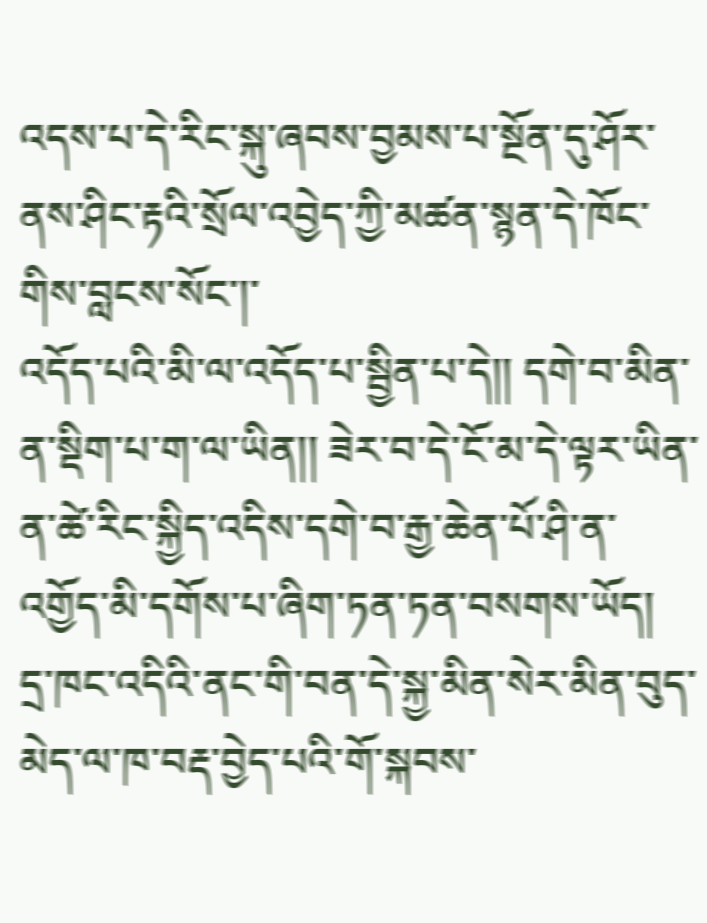འདས་པ་དེ་རིང་སྐུ་ཞབས་བྱམས་པ་སྔོན་དུ་ཤོར་ནས་ཤིང་རྟའི་སྲོལ་འབྱེད་ཀྱི་མཚན་སྙན་དེ་ཁོང་གིས་བླངས་སོང་།་
འདོད་པའི་མི་ལ་འདོད་པ་སྦྱིན་པ་དེ།། དགེ་བ་མིན་ན་སྡིག་པ་ག་ལ་ཡིན།། ཟེར་བ་དེ་ངོ་མ་དེ་ལྟར་ཡིན་ན་ཚེ་རིང་སྐྱིད་འདིས་དགེ་བ་རྒྱ་ཆེན་པོ་ཤི་ན་འགྱོད་མི་དགོས་པ་ཞིག་ཏན་ཏན་བསགས་ཡོད།
དྲ་ཁང་འདིའི་ནང་གི་བན་དེ་སྐྱ་མིན་སེར་མིན་བུད་མེད་ལ་ཁ་བརྡ་བྱེད་པའི་གོ་སྐབས་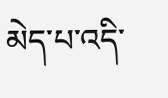མེད་པ་འདི་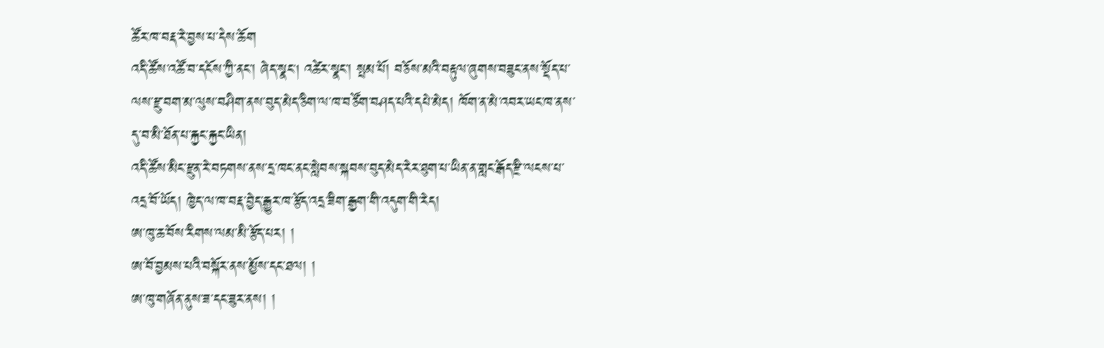ཚོར་ཁ་བརྡ་རེ་བྱས་པ་དེས་ཆོག
འདི་ཚོས་འཚོ་བ་དངོས་ཀྱི་ནང་། ཞེད་སྣང། འཚེར་སྣང་། སྤམ་པོ། བཅོས་མའི་བརྟུལ་ཞུགས་བཟུང་ནས་སྡོད་པ་ལས་རྫུ་བག་མ་ལུས་བཤིག་ནས་བུད་མེད་ཅིག་ལ་ཁ་བཙོག་བཤད་པའི་དཔེ་མེད། ཁོག་ན་མེ་འབར་ཡང་ཁ་ནས་དུ་བ་མི་ཐོན་པ་རྐྱང་རྐྱང་ཡིན།
འདི་ཚོས་མིང་རྫུན་རེ་བཏགས་ནས་དྲ་ཁང་ནང་སླེབས་སྐབས་བུད་མེད་རེར་ཐུག་པ་ཡིན་ན་གླང་རྒོད་རྫི་ལངས་པ་འདྲ་བོ་ཡོད། ཁྱེད་ལ་ཁ་བརྡ་བྱེད་རྒྱུར་ཁ་རྩོད་འདྲ་ཟིག་རྒྱག་གི་འདུག་གི་རེད།
ཨ་ཁུ་ཆ་བོས་རིགས་ལམ་མི་རྩོད་པར། །
ཨ་བོ་བྱམས་པའི་བསྐོར་ནས་མྱོས་དང་ཐལ། །
ཨ་ཁུ་གཞོན་ནུས་ཟ་དང་ཟུར་ནས། །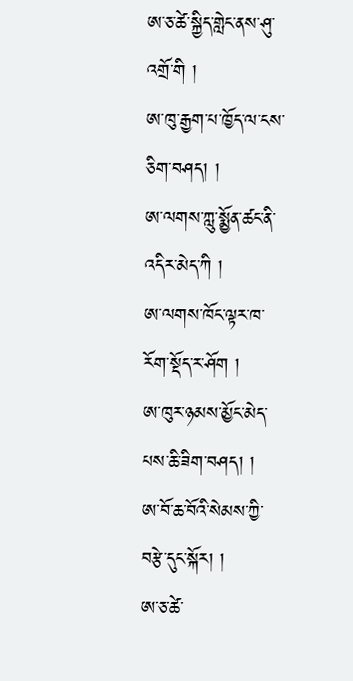ཨ་ཅ་ཚེ་སྐྱིད་གླེང་ནས་ཤུ་འགྲོ་གི །
ཨ་ཁུ་རྒྱག་པ་ཁྱོད་ལ་ངས་ཅིག་བཤད། །
ཨ་ལགས་ཀླུ་སྨྱོན་ཚང་ནི་འདིར་མེད་ཀི །
ཨ་ལགས་ཁོང་ལྟར་ཁ་རོག་སྡོད་ར་ཤོག །
ཨ་ཁུར་ཉམས་མྱོང་མེད་པས་ཆི་ཟིག་བཤད། །
ཨ་བོ་ཆ་བོའི་སེམས་ཀྱི་བརྩེ་དུང་སྐོར། །
ཨ་ཅ་ཚེ་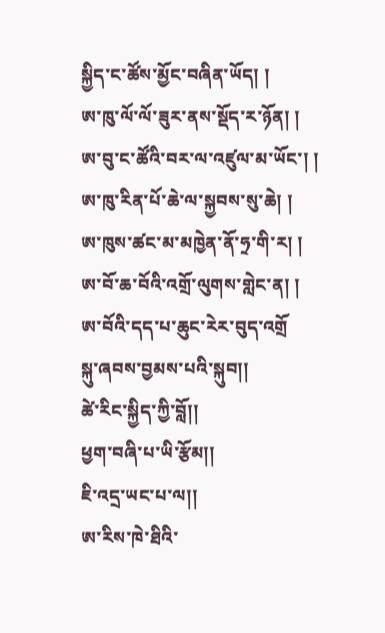སྐྱིད་ང་ཚོས་མྱོང་བཞིན་ཡོད། །
ཨ་ཁུ་ལོ་ལོ་ཟུར་ནས་སྡོད་ར་ཉོན། །
ཨ་བུ་ང་ཚོའི་བར་ལ་འཛུལ་མ་ཡོང་། །
ཨ་ཁུ་རིན་པོ་ཆེ་ལ་སྐྱབས་སུ་ཆེ། །
ཨ་ཁུས་ཚང་མ་མཁྱེན་ནོ་ཧྲ་གི་ར། །
ཨ་བོ་ཆ་བོའི་འགྲོ་ལུགས་གླེང་ན། །
ཨ་བོའི་དད་པ་ཆུང་རེར་བུད་འགྲོ
སྐུ་ཞབས་བྱམས་པའི་སྐུབ།།
ཚེ་རིང་སྐྱིད་ཀྱི་བློ།།
ཕྱག་བཞི་པ་ཡི་རྩོམ།།
ཇི་འདྲ་ཡང་པ་ལ།།
ཨ་རིས་ཁེ་ཐིའི་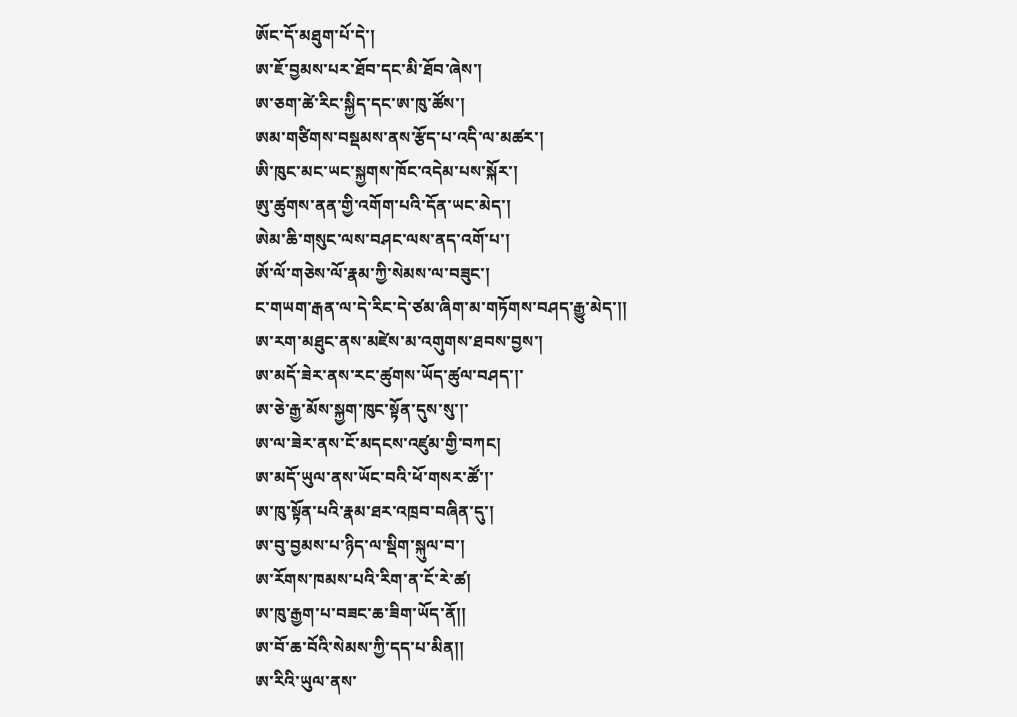ཨོང་དོ་མཐུག་པོ་དེ་།
ཨ་ཇོ་བྱམས་པར་ཐོབ་དང་མི་ཐོབ་ཞེས་།
ཨ་ཅག་ཚེ་རིང་སྐྱིད་དང་ཨ་ཁུ་ཚོས་།
ཨམ་གཙིགས་བསྡམས་ནས་རྩོད་པ་འདི་ལ་མཚར་།
ཨི་ཁུང་མང་ཡང་སྐྱགས་ཁོང་འདེམ་པས་སྐོར་།
ཨུ་ཚུགས་ནན་གྱི་འགོག་པའི་དོན་ཡང་མེད་།
ཨེམ་ཆི་གསུང་ལས་བཤང་ལས་ནད་འགོ་པ་།
ཨོ་ལོ་གཅེས་ལོ་རྣམ་ཀྱི་སེམས་ལ་བཟུང་།
ང་གཡག་རྒན་ལ་དེ་རིང་དེ་ཙམ་ཞིག་མ་གཏོགས་བཤད་རྒྱུ་མེད་།།
ཨ་རག་མཐུང་ནས་མཛེས་མ་འགུགས་ཐབས་བྱས་།
ཨ་མདོ་ཟེར་ནས་རང་ཚུགས་ཡོད་ཚུལ་བཤད་།་
ཨ་ཅེ་རྒྱ་མོས་སྐྱག་ཁུང་སྟོན་དུས་སུ་།་
ཨ་ལ་ཟེར་ནས་ངོ་མདངས་འཛུམ་གྱི་བཀང།
ཨ་མདོ་ཡུལ་ནས་ཡོང་བའི་ཕོ་གསར་ཚོ་།་
ཨ་ཁུ་སྟོན་པའི་རྣམ་ཐར་འཁྲབ་བཞིན་དུ་།
ཨ་བུ་བྱམས་པ་ཉིད་ལ་སྡིག་སྐུལ་བ་།
ཨ་རོགས་ཁམས་པའི་རིག་ན་ངོ་རེ་ཚ།
ཨ་ཁུ་རྒྱག་པ་བཟང་ཆ་ཟིག་ཡོད་ནོ།།
ཨ་བོ་ཆ་བོའི་སེམས་ཀྱི་དད་པ་མིན།།
ཨ་རིའི་ཡུལ་ནས་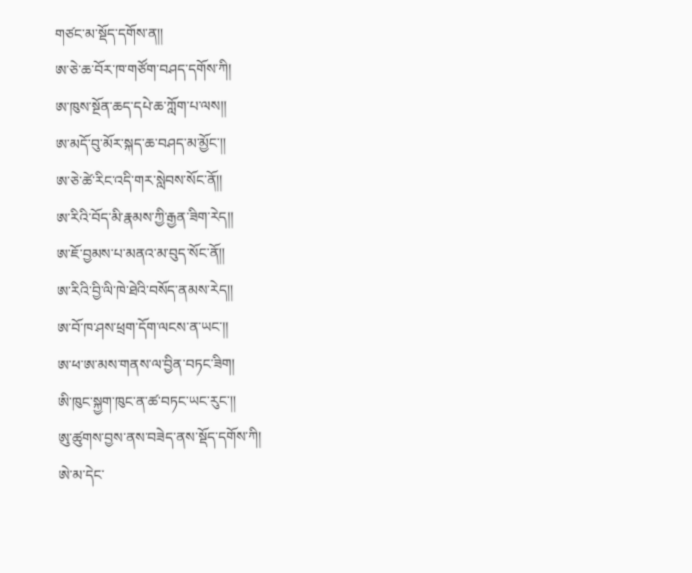གཙང་མ་སྡོད་དགོས་ན།།
ཨ་ཅེ་ཆ་བོར་ཁ་གཙོག་བཤད་དགོས་ཀི།
ཨ་ཁུས་སྔོན་ཆད་དཔེ་ཆ་ཀློག་པ་ལས།།
ཨ་མདོ་བུ་མོར་སྐད་ཆ་བཤད་མ་མྱོང་།།
ཨ་ཅེ་ཚེ་རིང་འདི་གར་སླེབས་སོང་ནོ།།
ཨ་རིའི་བོད་མི་རྣམས་ཀྱི་རྒྱན་ཟིག་རེད།།
ཨ་ཇོ་བྱམས་པ་མནའ་མ་བུད་སོང་ནོ།།
ཨ་རིའི་བྱི་ལི་ཁེ་ཐེའི་བསོད་ནམས་རེད།།
ཨ་བོ་ཁ་ཤས་ཕྲག་དོག་ལངས་ན་ཡང་།།
ཨ་ཕ་ཨ་མས་གནས་ལ་བྱིན་བཏང་ཟིག།
ཨི་ཁུང་སྐྱག་ཁུང་ན་ཚ་བཏང་ཡང་རུང་།།
ཨུ་ཚུགས་བྱས་ནས་བཟེད་ནས་སྡོད་དགོས་ཀི།
ཨེ་མ་དེང་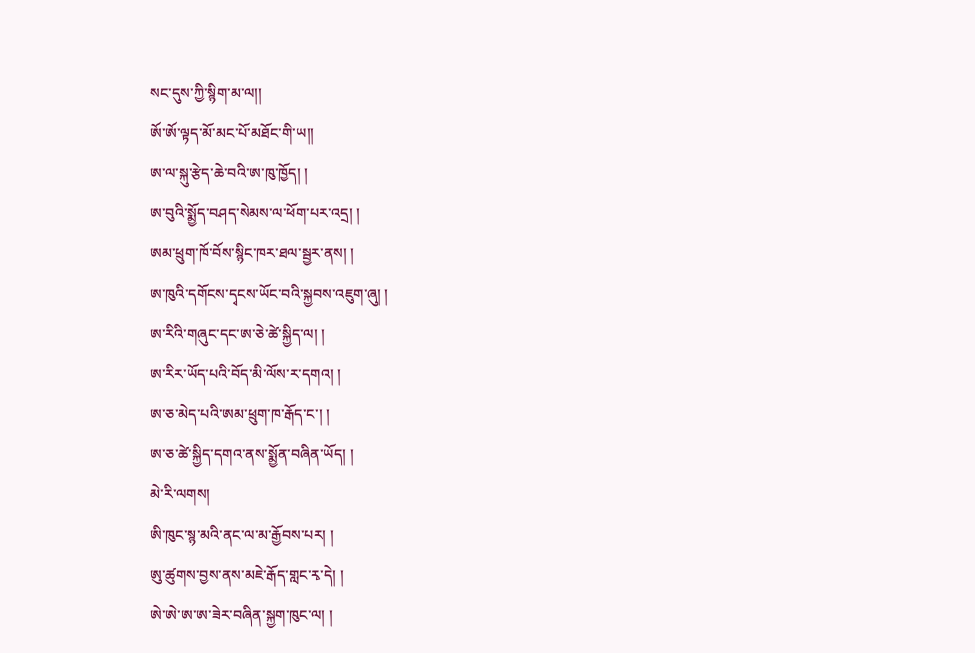སང་དུས་ཀྱི་སྙིག་མ་ལ།།
ཨོ་ཨོ་ལྟད་མོ་མང་པོ་མཐོང་གི་ཡ།།
ཨ་ལ་སྐུ་རྩེད་ཆེ་བའི་ཨ་ཁུ་ཁྱོད། །
ཨ་བུའི་སྨྱོད་བཤད་སེམས་ལ་ཕོག་པར་འདྲ། །
ཨམ་ཕྲུག་ཁོ་བོས་སྙིང་ཁར་ཐལ་སྦྱར་ནས། །
ཨ་ཁུའི་དགོངས་དྭངས་ཡོང་བའི་སྐྱབས་འཇུག་ཞུ། །
ཨ་རིའི་གཞུང་དང་ཨ་ཅེ་ཚེ་སྐྱིད་ལ། །
ཨ་རིར་ཡོད་པའི་བོད་མི་ལོས་ར་དགའ། །
ཨ་ཅ་མེད་པའི་ཨམ་ཕྲུག་ཁ་རྒོད་ང་། །
ཨ་ཅ་ཚེ་སྐྱིད་དགའ་ནས་སྨྱོན་བཞིན་ཡོད། །
མེ་རི་ལགས།
ཨི་ཁུང་སྙ་མའི་ནང་ལ་མ་རྒྱོབས་པར། །
ཨུ་ཚུགས་བྱས་ནས་མཇེ་རྒོད་གླང་རྭ་དེ། །
ཨེ་ཨེ་ཨ་ཨ་ཟེར་བཞིན་སྐྱག་ཁུང་ལ། །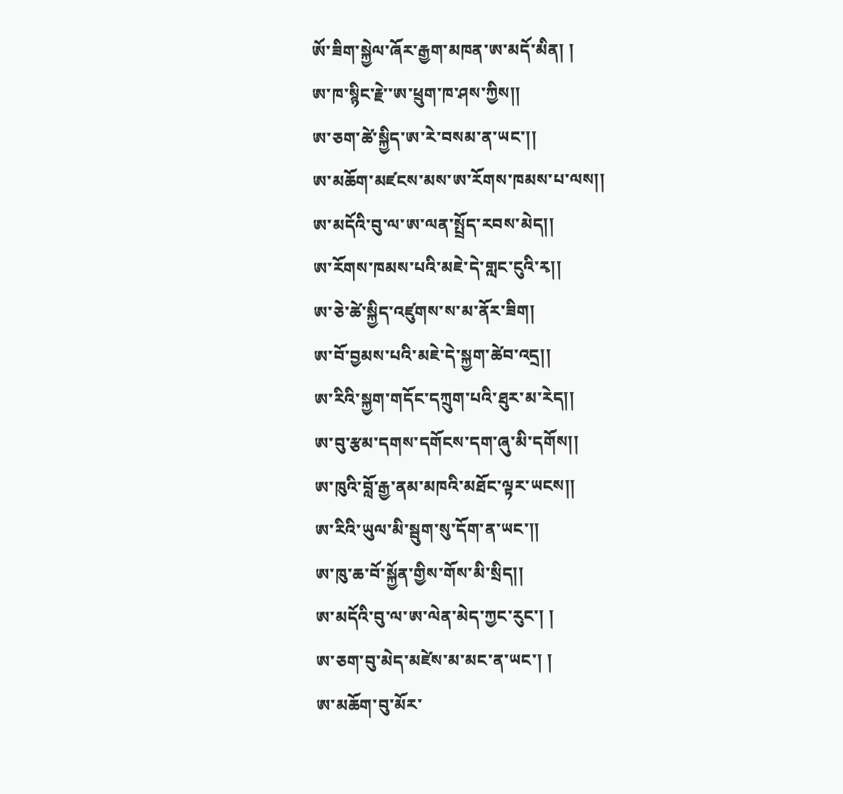ཨོ་ཟིག་སྐྱེལ་ཞོར་རྒྱག་མཁན་ཨ་མདོ་མིན། །
ཨ་ཁ་སྙིང་རྗེ་་ཨ་ཕྲུག་ཁ་ཤས་ཀྱིས།།
ཨ་ཅག་ཚེ་སྐྱིད་ཨ་རེ་བསམ་ན་ཡང་།།
ཨ་མཆོག་མཛངས་མས་ཨ་རོགས་ཁམས་པ་ལས།།
ཨ་མདོའི་བུ་ལ་ཨ་ལན་སྤྲོད་རབས་མེད།།
ཨ་རོགས་ཁམས་པའི་མཇེ་དེ་གླང་ངུའི་རྭ།།
ཨ་ཅེ་ཚེ་སྐྱིད་འཛུགས་ས་མ་ནོར་ཟིག།
ཨ་བོ་བྱམས་པའི་མཇེ་དེ་སྐྱག་ཚེབ་འདྲ།།
ཨ་རིའི་སྐྱག་གདོང་དཀྲུག་པའི་ཐུར་མ་རེད།།
ཨ་བུ་རྩམ་དགས་དགོངས་དག་ཞུ་མི་དགོས།།
ཨ་ཁུའི་བློ་རྒྱ་ནམ་མཁའི་མཐོང་ལྟར་ཡངས།།
ཨ་རིའི་ཡུལ་མི་སྦུག་སུ་དོག་ན་ཡང་།།
ཨ་ཁུ་ཆ་བོ་སྐྱོན་གྱིས་གོས་མི་སྲིད།།
ཨ་མདོའི་བུ་ལ་ཨ་ལེན་མེད་ཀྱང་རུང་། །
ཨ་ཅག་བུ་མེད་མཛེས་མ་མང་ན་ཡང་། །
ཨ་མཆོག་བུ་མོར་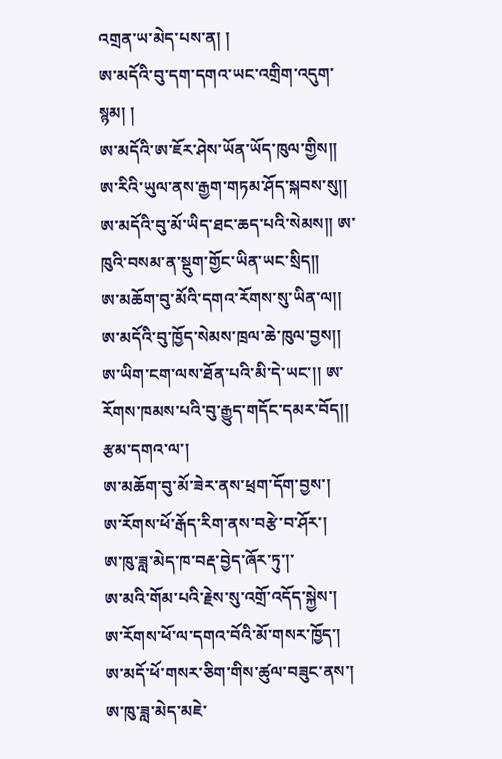འགྲན་ཡ་མེད་པས་ན། །
ཨ་མདོའི་བུ་དག་དགའ་ཡང་འགྲིག་འདུག་སྙམ། །
ཨ་མདོའི་ཨ་ཇོར་ཤེས་ཡོན་ཡོད་ཁུལ་གྱིས།། ཨ་རིའི་ཡུལ་ནས་རྒྱག་གཏམ་ཤོད་སྐབས་སུ།།
ཨ་མདོའི་བུ་མོ་ཡིད་ཐང་ཆད་པའི་སེམས།། ཨ་ཁུའི་བསམ་ན་སྡུག་གྱོང་ཡིན་ཡང་སྲིད།།
ཨ་མཆོག་བུ་མོའི་དགའ་རོགས་སུ་ཡིན་ལ།། ཨ་མདོའི་བུ་ཁྱོད་སེམས་ཁྲལ་ཆེ་ཁུལ་བྱས།།
ཨ་ཡིག་ངག་ལས་ཐོན་པའི་མི་དེ་ཡང་།། ཨ་རོགས་ཁམས་པའི་བུ་རྒྱུད་གདོང་དམར་བོད།།
རྩམ་དགའ་ལ་།
ཨ་མཆོག་བུ་མོ་ཟེར་ནས་ཕྲག་དོག་བྱས་།
ཨ་རོགས་ཕོ་རྒོད་རིག་ནས་བརྩེ་བ་ཤོར་།
ཨ་ཁུ་ཟླ་མེད་ཁ་བརྡ་བྱེད་ཞོར་ཏུ་།་
ཨ་མའི་གོམ་པའི་རྗེས་སུ་འགྲོ་འདོད་སྐྱེས་།
ཨ་རོགས་ཕོ་ལ་དགའ་བོའི་མོ་གསར་ཁྱོད་།
ཨ་མདོ་ཕོ་གསར་ཅིག་གིས་ཚུལ་བཟུང་ནས་།
ཨ་ཁུ་ཟླ་མེད་མཇེ་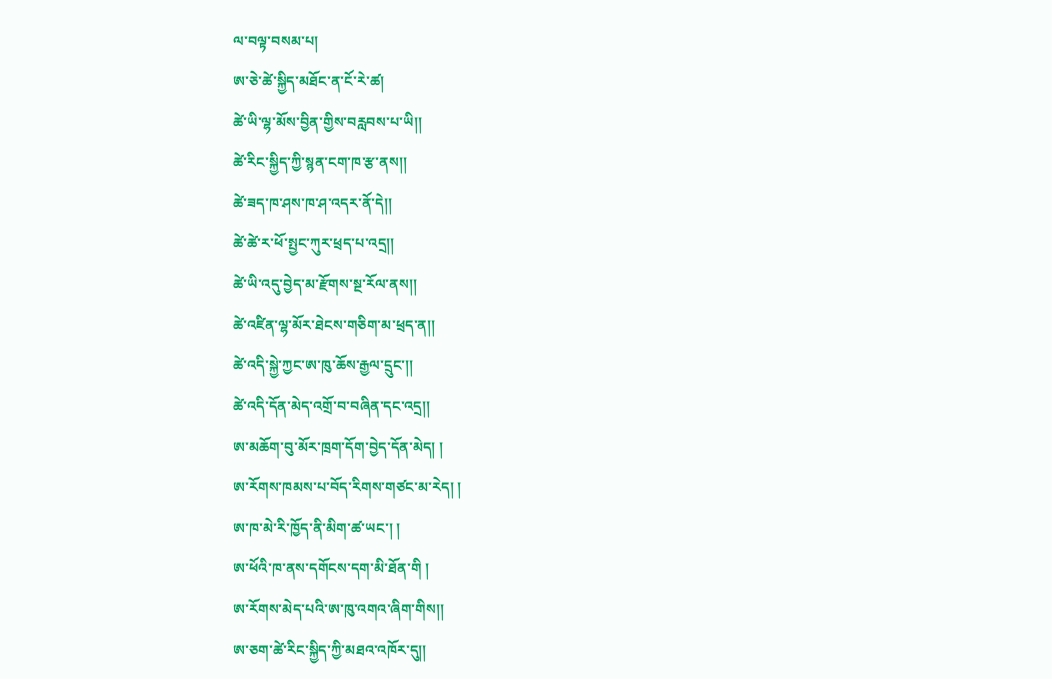ལ་བལྟ་བསམ་པ།
ཨ་ཅེ་ཚེ་སྐྱིད་མཐོང་ན་ངོ་རེ་ཚ།
ཚེ་ཡི་ལྷ་མོས་བྱིན་གྱིས་བརླབས་པ་ཡི།།
ཚེ་རིང་སྐྱིད་ཀྱི་སྙན་ངག་ཁ་རྩ་ནས།།
ཚེ་ཟད་ཁ་ཤས་ཁ་ཤ་འདར་ནོ་དེ།།
ཚེ་ཚེ་ར་ཕོ་སྤྱང་ཀུར་ཕྲད་པ་འདྲ།།
ཚེ་ཡི་འདུ་བྱེད་མ་རྫོགས་སྔ་རོལ་ནས།།
ཚེ་འཛིན་ལྷ་མོར་ཐེངས་གཅིག་མ་ཕྲད་ན།།
ཚེ་འདི་སྐྱེ་ཀྱང་ཨ་ཁུ་ཆོས་རྒྱལ་དྲུང་།།
ཚེ་འདི་དོན་མེད་འགྲོ་བ་བཞིན་དང་འདྲ།།
ཨ་མཆོག་བུ་མོར་ཁྲག་དོག་བྱེད་དོན་མེད། །
ཨ་རོགས་ཁམས་པ་བོད་རིགས་གཙང་མ་རེད། །
ཨ་ཁ་མེ་རི་ཁྱོད་ནི་མིག་ཚ་ཡང་། །
ཨ་ཕོའི་ཁ་ནས་དགོངས་དག་མི་ཐོན་གི །
ཨ་རོགས་མེད་པའི་ཨ་ཁུ་འགའ་ཞིག་གིས།།
ཨ་ཅག་ཚེ་རིང་སྐྱིད་ཀྱི་མཐའ་འཁོར་དུ།།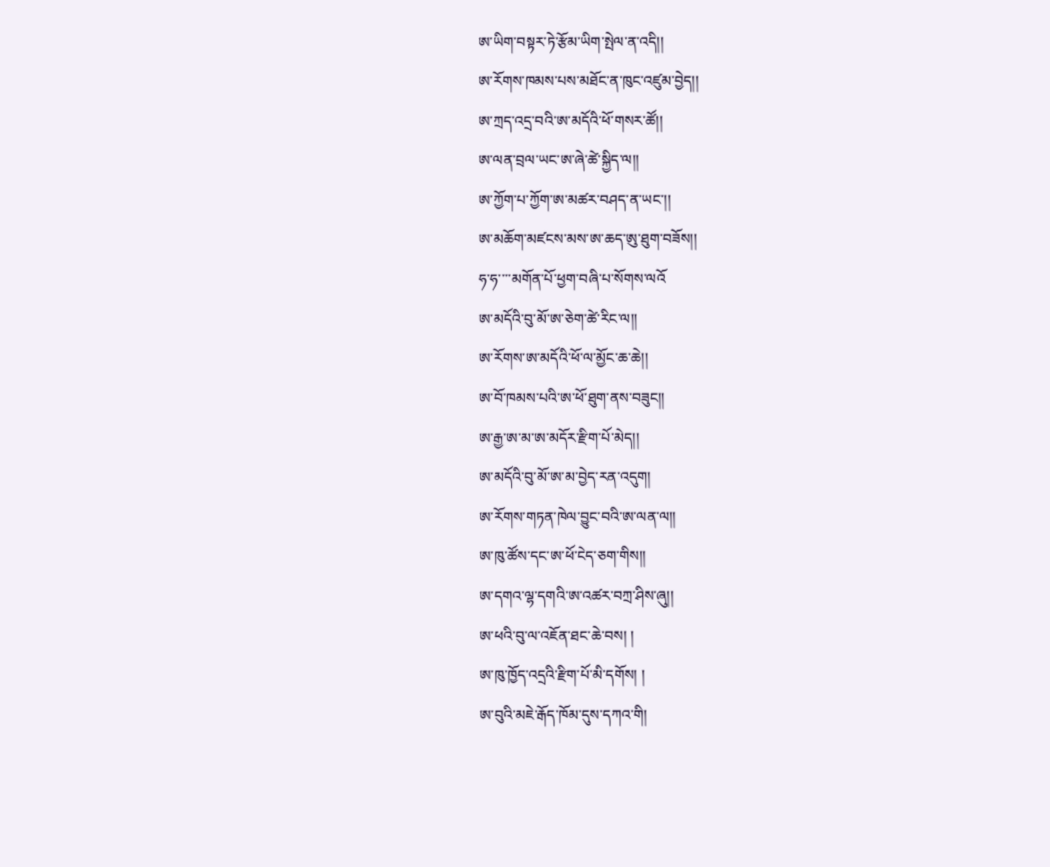ཨ་ཡིག་བསྟར་ཏེ་རྩོམ་ཡིག་སྤེལ་ན་འདི།།
ཨ་རོགས་ཁམས་པས་མཐོང་ན་ཁུང་འཛུམ་བྱེད།།
ཨ་ཀྲད་འདྲ་བའི་ཨ་མདོའི་ཕོ་གསར་ཚོ།།
ཨ་ལན་བྲལ་ཡང་ཨ་ཞེ་ཚེ་སྐྱིད་ལ།།
ཨ་ཀྱོག་པ་ཀྱོག་ཨ་མཚར་བཤད་ན་ཡང་།།
ཨ་མཆོག་མཛངས་མས་ཨ་ཆད་ཨུ་ཐུག་བཟོས།།
ཧ་ཧ་་་་མགོན་པོ་ཕྱག་བཞི་པ་སོགས་ལའོ
ཨ་མདོའི་བུ་མོ་ཨ་ཅེག་ཚེ་རིང་ལ།།
ཨ་རོགས་ཨ་མདོའི་ཕོ་ལ་མྱོང་ཆ་ཆེ།།
ཨ་བོ་ཁམས་པའི་ཨ་ཕོ་ཐུག་ནས་བཟུང།།
ཨ་རྒྱ་ཨ་མ་ཨ་མདོར་རྫིག་པོ་མེད།།
ཨ་མདོའི་བུ་མོ་ཨ་མ་བྱེད་རན་འདུག།
ཨ་རོགས་གཏན་ཁེལ་བྱུང་བའི་ཨ་ལན་ལ།།
ཨ་ཁུ་ཚོས་དང་ཨ་ཕོ་ངེད་ཅག་གིས།།
ཨ་དགའ་ལྷ་དགའི་ཨ་འཚར་བཀྲ་ཤིས་ཞུ།།
ཨ་ཕའི་བུ་ལ་འཇོན་ཐང་ཆེ་བས། །
ཨ་ཁུ་ཁྱོད་འདྲའི་རྫིག་པོ་མི་དགོས། །
ཨ་བུའི་མཇེ་རྒོད་ཁོམ་དུས་དཀའ་གི།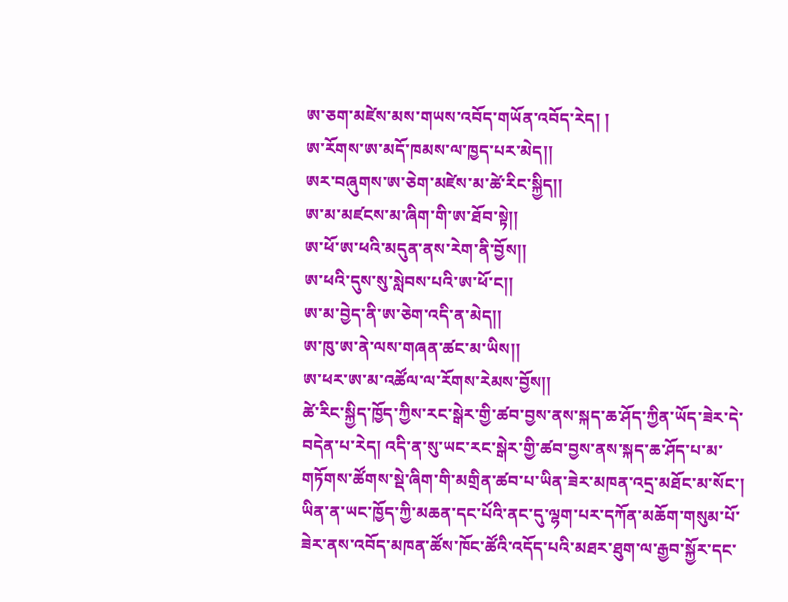ཨ་ཅག་མཛེས་མས་གཡས་འབོད་གཡོན་འབོད་རེད། །
ཨ་རོགས་ཨ་མདོ་ཁམས་ལ་ཁྱད་པར་མེད།།
ཨར་བཞུགས་ཨ་ཅེག་མཛེས་མ་ཚེ་རིང་སྐྱིད།།
ཨ་མ་མཛངས་མ་ཞིག་གི་ཨ་ཐོབ་སྟེ།།
ཨ་ཕོ་ཨ་ཕའི་མདུན་ནས་རེག་ནི་བྱོས།།
ཨ་ཕའི་དུས་སུ་སླེབས་པའི་ཨ་ཕོ་ང།།
ཨ་མ་བྱེད་ནི་ཨ་ཅེག་འདི་ན་མེད།།
ཨ་ཁུ་ཨ་ནེ་ལས་གཞན་ཚང་མ་ཡིས།།
ཨ་ཕར་ཨ་མ་འཚོལ་ལ་རོགས་རེམས་བྱོས།།
ཚེ་རིང་སྐྱིད་ཁྱོད་ཀྱིས་རང་སྒེར་གྱི་ཚབ་བྱས་ནས་སྐད་ཆ་ཤོད་ཀྱིན་ཡོད་ཟེར་དེ་བདེན་པ་རེད། འདི་ན་སུ་ཡང་རང་སྒེར་གྱི་ཚབ་བྱས་ནས་སྐད་ཆ་ཤོད་པ་མ་གཏོགས་ཚོགས་སྡེ་ཞིག་གི་མགྲིན་ཚབ་པ་ཡིན་ཟེར་མཁན་འདྲ་མཐོང་མ་སོང་། ཡིན་ན་ཡང་ཁྱོད་ཀྱི་མཆན་དང་པོའི་ནང་དུ་ལྷག་པར་དཀོན་མཆོག་གསུམ་པོ་ཟེར་ནས་འབོད་མཁན་ཚོས་ཁོང་ཚོའི་འདོད་པའི་མཐར་ཐུག་ལ་རྒྱབ་སྐྱོར་དང་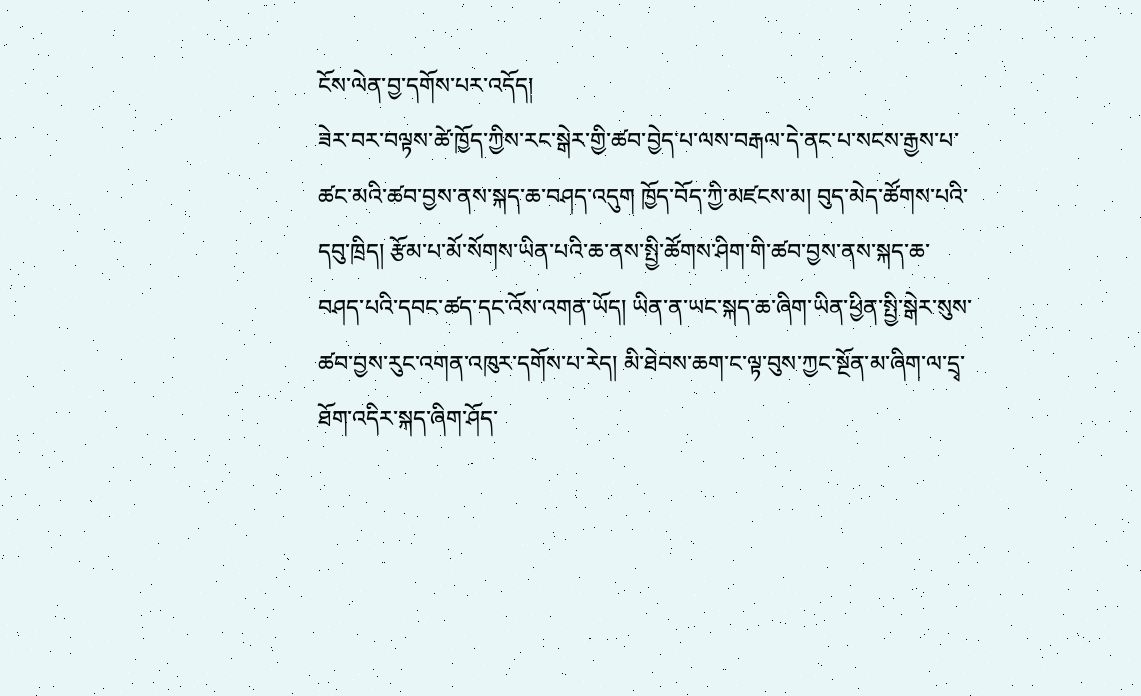ངོས་ལེན་བྱ་དགོས་པར་འདོད།
ཟེར་བར་བལྟས་ཚེ་ཁྱོད་ཀྱིས་རང་སྒེར་གྱི་ཚབ་བྱེད་པ་ལས་བརྒལ་དེ་ནང་པ་སངས་རྒྱས་པ་ཚང་མའི་ཚབ་བྱས་ནས་སྐད་ཆ་བཤད་འདུག ཁྱོད་བོད་ཀྱི་མཛངས་མ། བུད་མེད་ཚོགས་པའི་དབུ་ཁྲིད། རྩོམ་པ་མོ་སོགས་ཡིན་པའི་ཆ་ནས་སྤྱི་ཚོགས་ཤིག་གི་ཚབ་བྱས་ནས་སྐད་ཆ་བཤད་པའི་དབང་ཚད་དང་འོས་འགན་ཡོད། ཡིན་ན་ཡང་སྐད་ཆ་ཞིག་ཡིན་ཕྱིན་སྤྱི་སྒེར་སུས་ཚབ་བྱས་རུང་འགན་འཁུར་དགོས་པ་རེད། མི་ཐེབས་ཆག་ང་ལྟ་བུས་ཀྱང་སྔོན་མ་ཞིག་ལ་དྲྭ་ཐོག་འདིར་སྐད་ཞིག་ཤོད་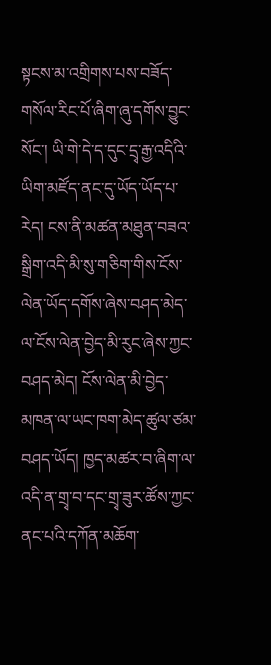སྟངས་མ་འགྲིགས་པས་བཟོད་གསོལ་རིང་པོ་ཞིག་ཞུ་དགོས་བྱུང་སོང་། ཡི་གེ་དེ་ད་དུང་དྲྭ་རྒྱ་འདིའི་ཡིག་མཛོད་ནང་དུ་ཡོད་ཡོད་པ་རེད། ངས་ནི་མཚན་མཐུན་བཟའ་སྒྲིག་འདི་མི་སུ་གཅིག་གིས་ངོས་ལེན་ཡོད་དགོས་ཞེས་བཤད་མེད་ལ་ངོས་ལེན་བྱེད་མི་རུང་ཞེས་ཀྱང་བཤད་མེད། ངོས་ལེན་མི་བྱེད་མཁན་ལ་ཡང་ཁག་མེད་ཚུལ་ཙམ་བཤད་ཡོད། ཁྱད་མཚར་བ་ཞིག་ལ་འདི་ན་གྲྭ་བ་དང་གྲྭ་ཟུར་ཚོས་ཀྱང་ནང་པའི་དཀོན་མཆོག་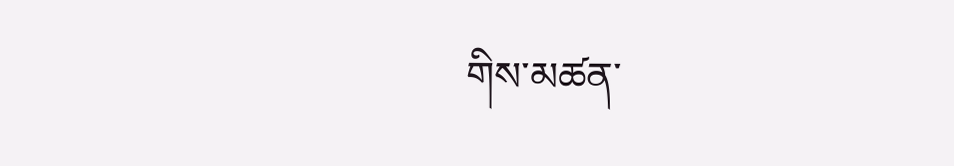གིས་མཚན་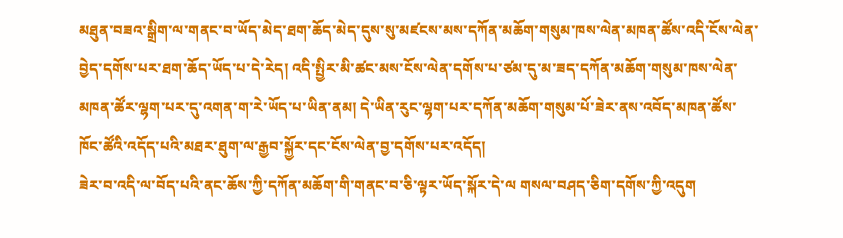མཐུན་བཟའ་སྒྲིག་ལ་གནང་བ་ཡོད་མེད་ཐག་ཆོད་མེད་དུས་སུ་མཛངས་མས་དཀོན་མཆོག་གསུམ་ཁས་ལེན་མཁན་ཚོས་འདི་ངོས་ལེན་བྱེད་དགོས་པར་ཐག་ཆོད་ཡོད་པ་དེ་རེད། འདི་སྤྱིར་མི་ཚང་མས་ངོས་ལེན་དགོས་པ་ཙམ་དུ་མ་ཟད་དཀོན་མཆོག་གསུམ་ཁས་ལེན་མཁན་ཚོར་ལྷག་པར་དུ་འགན་ག་རེ་ཡོད་པ་ཡིན་ནམ། དེ་ཡིན་རུང་ལྷག་པར་དཀོན་མཆོག་གསུམ་པོ་ཟེར་ནས་འབོད་མཁན་ཚོས་ཁོང་ཚོའི་འདོད་པའི་མཐར་ཐུག་ལ་རྒྱབ་སྐྱོར་དང་ངོས་ལེན་བྱ་དགོས་པར་འདོད།
ཟེར་བ་འདི་ལ་བོད་པའི་ནང་ཆོས་ཀྱི་དཀོན་མཆོག་གི་གནང་བ་ཅི་ལྟར་ཡོད་སྐོར་དེ་ལ གསལ་བཤད་ཅིག་དགོས་ཀྱི་འདུག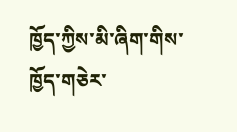ཁྱོད་ཀྱིས་མི་ཞིག་གིས་ཁྱོད་གཅེར་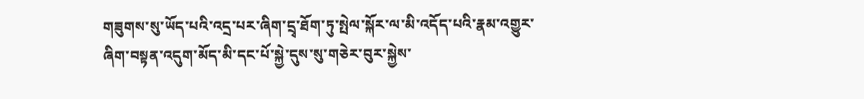གཟུགས་སུ་ཡོད་པའི་འདྲ་པར་ཞིག་དྲྭ་ཐོག་ཏུ་སྤེལ་སྐོར་ལ་མི་འདོད་པའི་རྣམ་འགྱུར་ཞིག་བསྟན་འདུག་མོད་མི་དང་པོ་སྐྱེ་དུས་སུ་གཅེར་བུར་སྐྱེས་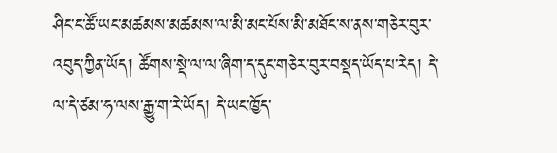ཤིང་ང་ཚོ་ཡང་མཚམས་མཚམས་ལ་མི་མང་པོས་མི་མཐོང་ས་ནས་གཅེར་བུར་འབུད་ཀྱིན་ཡོད། ཚོགས་སྡེ་ལ་ལ་ཞིག་ད་དུང་གཅེར་བུར་བསྡད་ཡོད་པ་རེད། དེ་ལ་དེ་ཙམ་ཧ་ལས་རྒྱུ་ག་རེ་ཡོད། དེ་ཡང་ཁྱོད་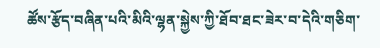ཚོས་རྩོད་བཞིན་པའི་མིའི་ལྷན་སྐྱེས་ཀྱི་ཐོབ་ཐང་ཟེར་བ་དེའི་གཅིག་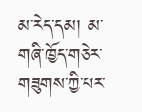མ་རེད་དམ། མ་གཞི་ཁྱོད་གཅེར་གཟུགས་ཀྱི་པར་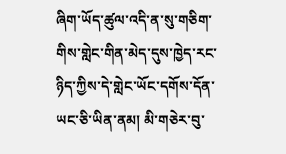ཞིག་ཡོད་ཚུལ་འདི་ན་སུ་གཅིག་གིས་གླེང་གིན་མེད་དུས་ཁྱེད་རང་ཉིད་ཀྱིས་དེ་གླེང་ཡོང་དགོས་དོན་ཡང་ཅི་ཡིན་ནམ། མི་གཅེར་བུ་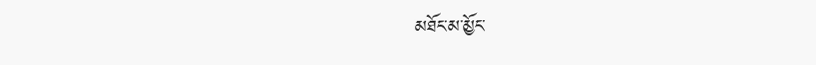མཐོང་མ་མྱོང་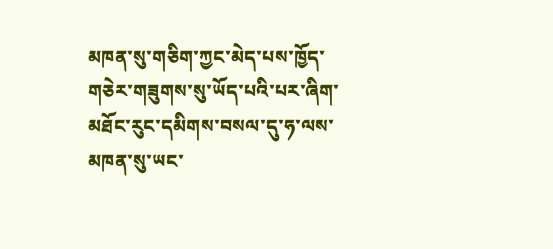མཁན་སུ་གཅིག་ཀྱང་མེད་པས་ཁྱོད་གཅེར་གཟུགས་སུ་ཡོད་པའི་པར་ཞིག་མཐོང་རུང་དམིགས་བསལ་དུ་ཧ་ལས་མཁན་སུ་ཡང་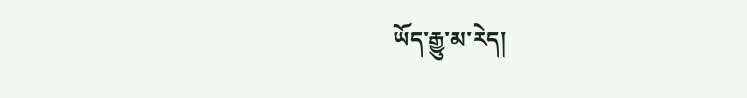ཡོད་རྒྱུ་མ་རེད།